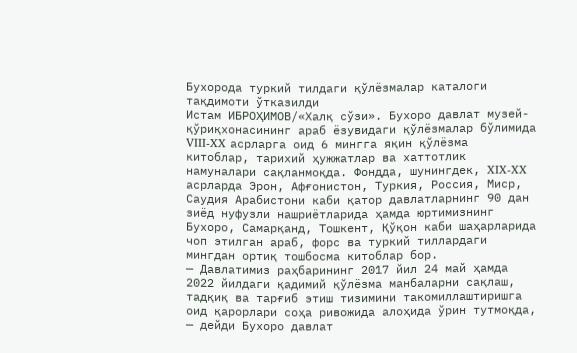Бухорода туркий тилдаги қўлёзмалар каталоги тақдимоти ўтказилди
Истам ИБРОҲИМОВ/«Халқ сўзи». Бухоро давлат музей-қўриқхонасининг араб ёзувидаги қўлёзмалар бўлимида VIII-XX асрларга оид 6 мингга яқин қўлёзма китоблар, тарихий ҳужжатлар ва хаттотлик намуналари сақланмоқда. Фондда, шунингдек, XIX-XX асрларда Эрон, Афғонистон, Туркия, Россия, Миср, Саудия Арабистони каби қатор давлатларнинг 90 дан зиёд нуфузли нашриётларида ҳамда юртимизнинг Бухоро, Самарқанд, Тошкент, Қўқон каби шаҳарларида чоп этилган араб, форс ва туркий тиллардаги мингдан ортиқ тошбосма китоблар бор.
— Давлатимиз раҳбарининг 2017 йил 24 май ҳамда 2022 йилдаги қадимий қўлёзма манбаларни сақлаш, тадқиқ ва тарғиб этиш тизимини такомиллаштиришга оид қарорлари соҳа ривожида алоҳида ўрин тутмоқда, — дейди Бухоро давлат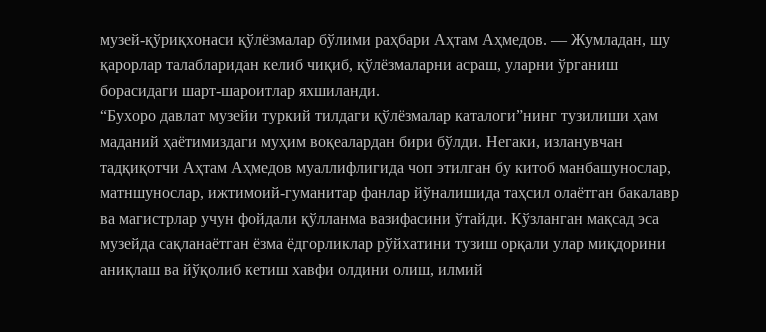музей-қўриқхонаси қўлёзмалар бўлими раҳбари Аҳтам Аҳмедов. — Жумладан, шу қарорлар талабларидан келиб чиқиб, қўлёзмаларни асраш, уларни ўрганиш борасидаги шарт-шароитлар яхшиланди.
“Бухоро давлат музейи туркий тилдаги қўлёзмалар каталоги”нинг тузилиши ҳам маданий ҳаётимиздаги муҳим воқеалардан бири бўлди. Негаки, изланувчан тадқиқотчи Аҳтам Аҳмедов муаллифлигида чоп этилган бу китоб манбашунослар, матншунослар, ижтимоий-гуманитар фанлар йўналишида таҳсил олаётган бакалавр ва магистрлар учун фойдали қўлланма вазифасини ўтайди. Кўзланган мақсад эса музейда сақланаётган ёзма ёдгорликлар рўйхатини тузиш орқали улар миқдорини аниқлаш ва йўқолиб кетиш хавфи олдини олиш, илмий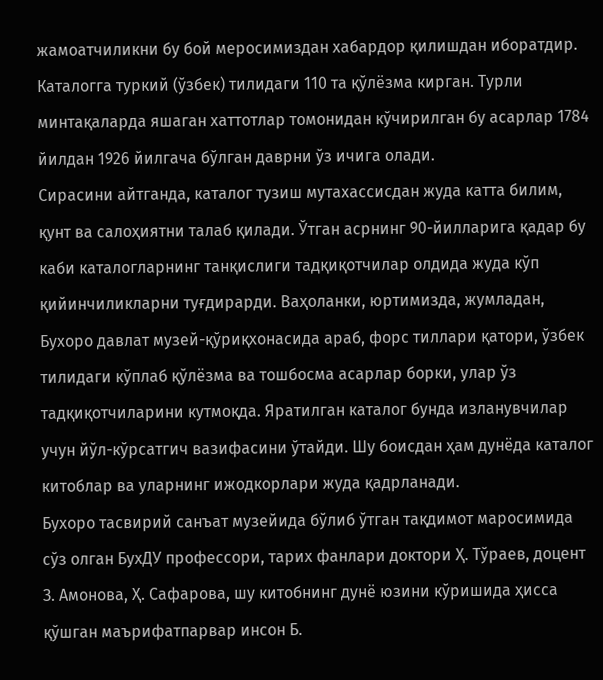жамоатчиликни бу бой меросимиздан хабардор қилишдан иборатдир. Каталогга туркий (ўзбек) тилидаги 110 та қўлёзма кирган. Турли минтақаларда яшаган хаттотлар томонидан кўчирилган бу асарлар 1784 йилдан 1926 йилгача бўлган даврни ўз ичига олади.
Сирасини айтганда, каталог тузиш мутахассисдан жуда катта билим, қунт ва салоҳиятни талаб қилади. Ўтган асрнинг 90-йилларига қадар бу каби каталогларнинг танқислиги тадқиқотчилар олдида жуда кўп қийинчиликларни туғдирарди. Ваҳоланки, юртимизда, жумладан, Бухоро давлат музей-қўриқхонасида араб, форс тиллари қатори, ўзбек тилидаги кўплаб қўлёзма ва тошбосма асарлар борки, улар ўз тадқиқотчиларини кутмоқда. Яратилган каталог бунда изланувчилар учун йўл-кўрсатгич вазифасини ўтайди. Шу боисдан ҳам дунёда каталог китоблар ва уларнинг ижодкорлари жуда қадрланади.
Бухоро тасвирий санъат музейида бўлиб ўтган тақдимот маросимида сўз олган БухДУ профессори, тарих фанлари доктори Ҳ. Тўраев, доцент З. Амонова, Ҳ. Сафарова, шу китобнинг дунё юзини кўришида ҳисса қўшган маърифатпарвар инсон Б.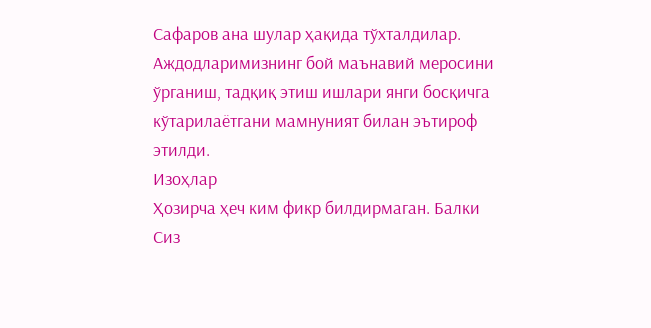Сафаров ана шулар ҳақида тўхталдилар. Аждодларимизнинг бой маънавий меросини ўрганиш, тадқиқ этиш ишлари янги босқичга кўтарилаётгани мамнуният билан эътироф этилди.
Изоҳлар
Ҳозирча ҳеч ким фикр билдирмаган. Балки Сиз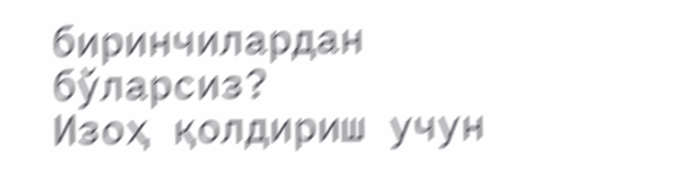биринчилардан бўларсиз?
Изоҳ қолдириш учун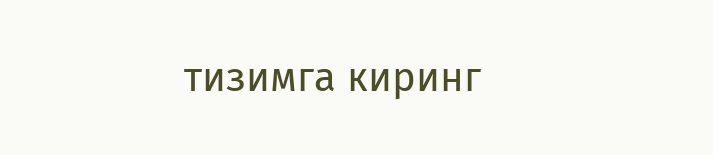тизимга киринг